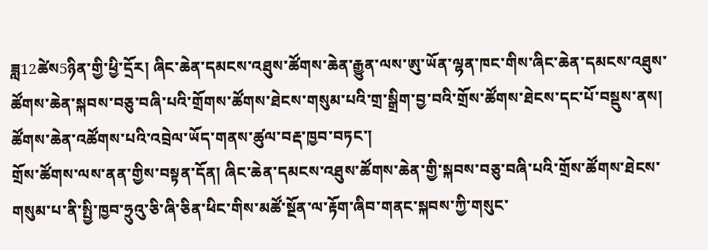ཟླ12ཚེས5ཉིན་གྱི་ཕྱི་དྲོར། ཞིང་ཆེན་དམངས་འཐུས་ཚོགས་ཆེན་རྒྱུན་ལས་ཨུ་ཡོན་ལྷན་ཁང་གིས་ཞིང་ཆེན་དམངས་འཐུས་ཚོགས་ཆེན་སྐབས་བཅུ་བཞི་པའི་གྲོགས་ཚོགས་ཐེངས་གསུམ་པའི་གྲ་སྒྲིག་བྱ་བའི་གྲོས་ཚོགས་ཐེངས་དང་པོ་བསྡུས་ནས། ཚོགས་ཆེན་འཚོགས་པའི་འབྲེལ་ཡོད་གནས་ཚུལ་བརྡ་ཁྱབ་བཏང་།
གྲོས་ཚོགས་ལས་ནན་གྱིས་བསྟན་དོན། ཞིང་ཆེན་དམངས་འཐུས་ཚོགས་ཆེན་གྱི་སྐབས་བཅུ་བཞི་པའི་གྲོས་ཚོགས་ཐེངས་གསུམ་པ་ནི་སྤྱི་ཁྱབ་ཧྲུའུ་ཅི་ཞི་ཅིན་ཕིང་གིས་མཚོ་སྔོན་ལ་རྟོག་ཞིབ་གནང་སྐབས་ཀྱི་གསུང་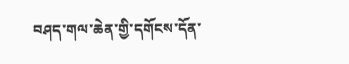བཤད་གལ་ཆེན་གྱི་དགོངས་དོན་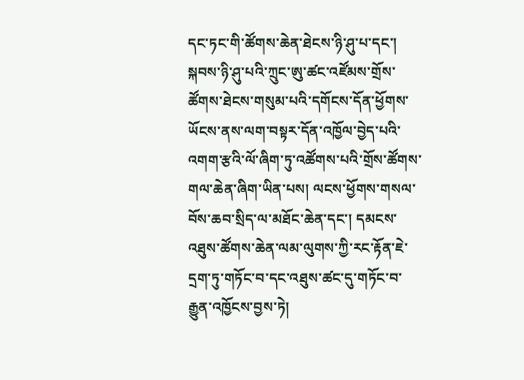དང་ཏང་གི་ཚོགས་ཆེན་ཐེངས་ཉི་ཤུ་པ་དང་། སྐབས་ཉི་ཤུ་པའི་ཀྲུང་ཨུ་ཚང་འཛོམས་གྲོས་ཚོགས་ཐེངས་གསུམ་པའི་དགོངས་དོན་ཕྱོགས་ཡོངས་ནས་ལག་བསྟར་དོན་འཁྱོལ་བྱེད་པའི་འགག་རྩའི་ལོ་ཞིག་ཏུ་འཚོགས་པའི་གྲོས་ཚོགས་གལ་ཆེན་ཞིག་ཡིན་པས། ལངས་ཕྱོགས་གསལ་བོས་ཆབ་སྲིད་ལ་མཐོང་ཆེན་དང་། དམངས་འཐུས་ཚོགས་ཆེན་ལམ་ལུགས་ཀྱི་རང་རྟོན་ཇེ་དྲག་ཏུ་གཏོང་བ་དང་འཐུས་ཚང་དུ་གཏོང་བ་རྒྱུན་འཁྱོངས་བྱས་ཏེ།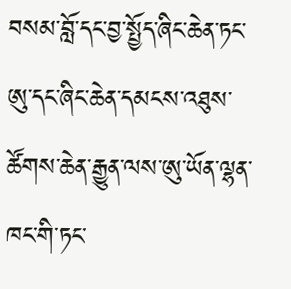བསམ་བློ་དང་བྱ་སྤྱོད་ཞིང་ཆེན་ཏང་ཨུ་དང་ཞིང་ཆེན་དམངས་འཐུས་ཚོགས་ཆེན་རྒྱུན་ལས་ཨུ་ཡོན་ལྷན་ཁང་གི་ཏང་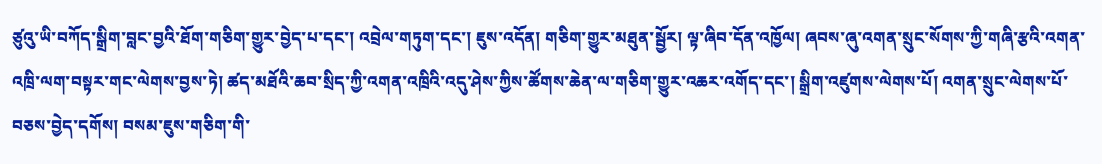ཙུའུ་ཡི་བཀོད་སྒྲིག་བླང་བྱའི་ཐོག་གཅིག་གྱུར་བྱེད་པ་དང་། འབྲེལ་གཏུག་དང་། ཇུས་འདོན། གཅིག་གྱུར་མཐུན་སྦྱོར། ལྟ་ཞིབ་དོན་འཁྱོལ། ཞབས་ཞུ་འགན་སྲུང་སོགས་ཀྱི་གཞི་རྩའི་འགན་འཁྲི་ལག་བསྟར་གང་ལེགས་བྱས་ཏེ། ཚད་མཐོའི་ཆབ་སྲིད་ཀྱི་འགན་འཁྲིའི་འདུ་ཤེས་ཀྱིས་ཚོགས་ཆེན་ལ་གཅིག་གྱུར་འཆར་འགོད་དང་། སྒྲིག་འཛུགས་ལེགས་པོ། འགན་སྲུང་ལེགས་པོ་བཅས་བྱེད་དགོས། བསམ་ཇུས་གཅིག་གི་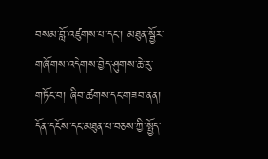བསམ་བློ་འཛུགས་པ་དང་། མཐུན་སྦྱོར་གཞོགས་འདེགས་བྱེད་ཤུགས་ཆེ་རུ་གཏོང་བ། ཞིབ་ཚགས་དང་གཟབ་ནན། དོན་དངོས་དང་མཐུན་པ་བཅས་ཀྱི་སྤྱོད་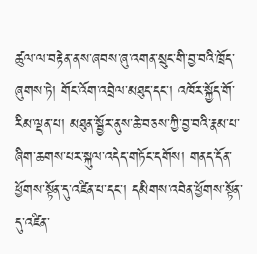ཚུལ་ལ་བརྟེན་ནས་ཞབས་ཞུ་འགན་སྲུང་གི་བྱ་བའི་ཁྲོད་ཞུགས་ཏེ། གོང་འོག་འབྲེལ་མཐུད་དང་། འཁོར་སྐྱོད་གོ་རིམ་ལྡན་པ། མཐུན་སྦྱོར་ནུས་ཆེ་བཅས་ཀྱི་བྱ་བའི་རྣམ་པ་ཞིག་ཆགས་པར་སྐུལ་འདེད་གཏོང་དགོས། གནད་དོན་ཕྱོགས་སྟོན་དུ་འཛིན་པ་དང་། དམིགས་འབེན་ཕྱོགས་སྟོན་དུ་འཛིན་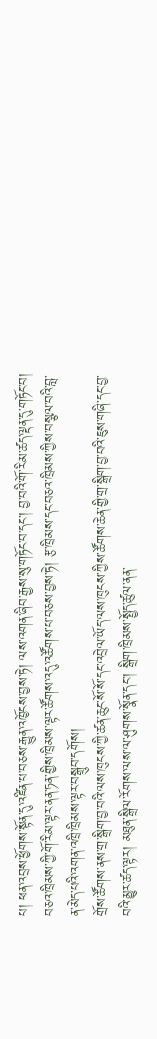པ། ཕན་འབྲས་ཕྱོགས་སྟོན་དུ་འཛིན་པ་བཅས་རྒྱུན་འཁྱོངས་བྱས་ཏེ། ལས་འགན་ཞིབ་རྒྱས་སུ་གཏོང་བ་དང་། བྱ་བའི་གོ་རིམ་ཚད་ལྡན་དུ་གཏོང་བ། བཅའ་ཁྲིམས་ཀྱི་གོ་རིམ་ལྟར་ནན་ཏན་གྱིས་ཁྲིམས་ལྟར་ཚོགས་འདུ་འཚོགས་པ་བཅས་བྱས་ཏེ། རྩ་ཁྲིམས་དང་བཅའ་ཁྲིམས་ཀྱིས་བསྩལ་བའི་བླ་ན་མེད་པའི་འགན་འཁྲི་ཁྲིམས་ལྟར་བསྒྲུབ་དགོས།
གྲོས་ཚོགས་ནས་གྲ་སྒྲིག་བྱ་བའི་ལས་ཁུངས་ཀྱི་ཚན་ཆུང་སོ་སོ་དང་འབྲེལ་ཡོད་ལས་ཁུངས་ཀྱིས་ཚོགས་ཆེན་གྱི་གྲ་སྒྲིག་བྱ་བའི་ཇུས་གཞི་དང་བྱ་བའི་མྱུར་ཚད་ལྟར། མཐུན་སྒྲིལ་རོགས་ལས་ལ་ཤུགས་སྣོན་དང་། སྒྲིག་ཁྲིམས་སྤྱོད་ཚུལ་ནན་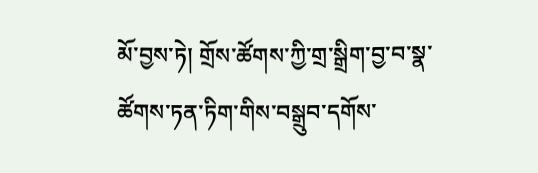མོ་བྱས་ཏེ། གྲོས་ཚོགས་ཀྱི་གྲ་སྒྲིག་བྱ་བ་སྣ་ཚོགས་ཏན་ཏིག་གིས་བསྒྲུབ་དགོས་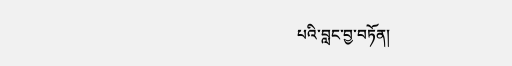པའི་བླང་བྱ་བཏོན།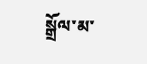སྒྲོལ་མ་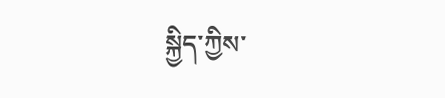སྐྱིད་ཀྱིས་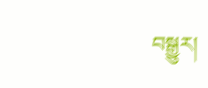བསྒྱུར།